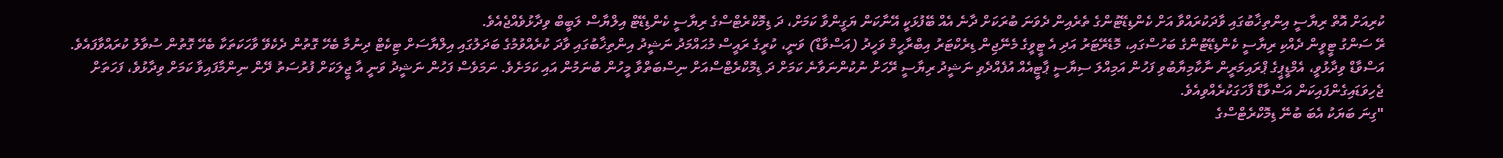ކުރިއަށް އޮތް ރިޔާސީ އިންތިޚާބުގައި ވާދަކުރައްވާ އަށް ކެންޑިޑޭޓުންގެ ތެރެއިން ދެވަނަ ބުރަކަށް ދާނެ އެއް ބޭފުޅަކީ އޭނާކަން ޔަގީންވާ ކަމަށް، ދަ ޑިމޮކްރެޓްސްގެ ރިޔާސީ ކެންޑިޑޭޓް އިލްޔާސް ލަބީބް ވިދާޅުވެއްޖެއެވެ.
ރޭ ސަންގު ޓީވީން ދެއްކި ރިޔާސީ ކެންޑިޑޭޓުންގެ ބަހުސްގައި، މޮޑެރޭޓަރު އަދި އެ ޓީވީގެ މެނޭޖިން ޑިރެކްޓަރު އިބްރާހީމް ވަހީދު (އަސްވާޑް) ވަނީ، ކުރީގެ ރައީސް މުޙައްމަދު ނަޝީދު އިންތިޚާބުގައި ވާދަ ކުރެއްވުމުގެ ބަދަލުގައި އިލްޔާސަށް ޓިކެޓް ދިނުމާ ބެހޭ ގޮތުން ދެކެވޭ ވާހަކަތަކާ ބެހޭ ގޮތުން ސުވާލު ކުރައްވާފައެވެ.
އަސްވާޑް ވިދާޅުވީ، އެމްޑީޕީގެ ޕްރައިމަރީން ނާކާމިޔާބުވި ފަހުން އަމިއްލަ ސިޔާސީ ޕާޓީއެއް އުފެއްދެވި ނަޝީދު ރިޔާސީ ރޭހަށް ނުކުންނަވާނެ ކަމަށް ދަ ޑިމޮކްރެޓްސްއަށް ނިސްބަތްވާ މީހުން ބުނަމުން އައި ކަމަށެވެ. ނަމަވެސް ފަހުން ނަޝީދު ވަނީ އާ ޖީލަކަށް ފުރުސަތު ދޭން ނިންމާފައިވާ ކަމަށް ވިދާޅުވެ، ފަހަތަށް ޖެހިވަޑައިގެންފައިކަން އަސްވާޑް ފާހަގަކުރެއްވިއެވެ.
"ގިނަ ބަޔަކު އެބަ ބުނޭ ޑިމޮކްރެޓްސްގެ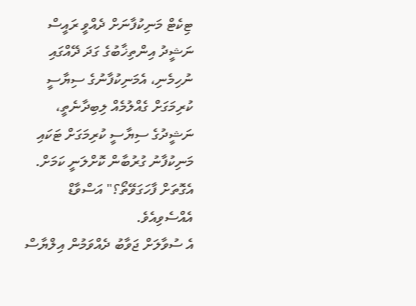ޓިކެޓް މަނިކުފާނަށް ދެއްވީ ރައީސް ނަޝީދު އިންތިޚާބުގެ ގަދަ ދޭއްގައި ނުހިމެނި، އެމަނިކުފާނުގެ ސިޔާސީ ކުރިމަގަށް ގެއްލުމެއް ލިބިދާނެތީ، ނަޝީދުގެ ސިޔާސީ ކުރިމަގަށް ޓަކައި މަނިކުފާނު ގުރުބާން ކޮށްލަނީ ކަމަށް. އެގޮތަށް ފާހަގަވޭތޯ؟" އަސްވާޑް އެއްސެވިއެވެ.
އެ ސުވާލަށް ޖަވާބު ދެއްވަމުން އިލްޔާސް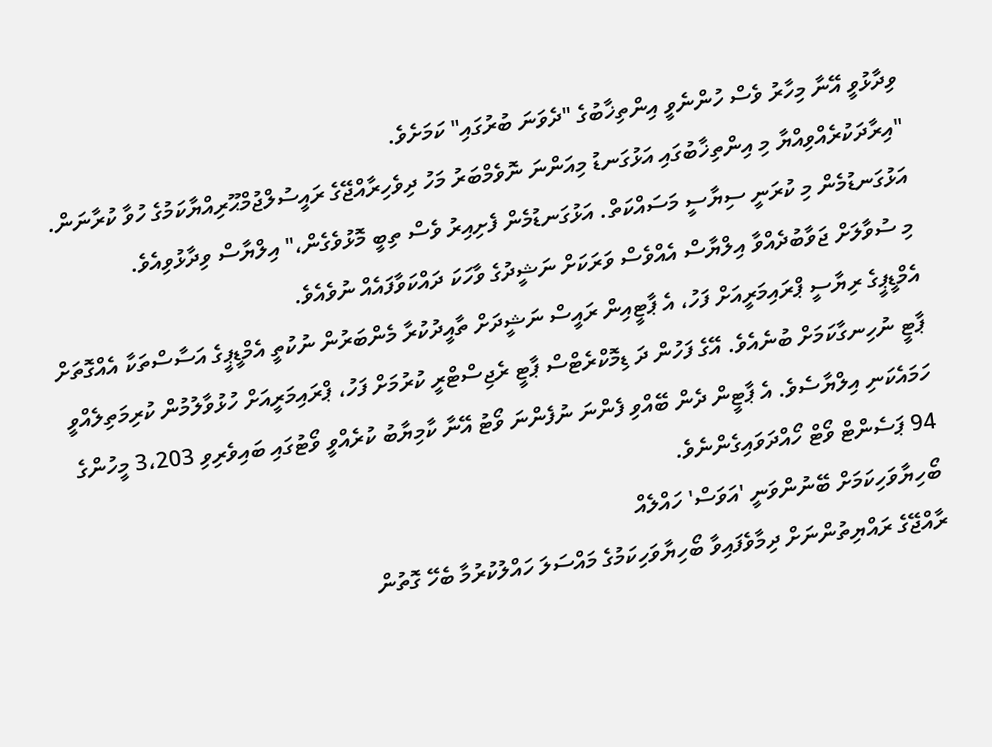ވިދާޅުވީ އޭނާ މިހާރު ވެސް ހުންނެވީ އިންތިޚާބުގެ "ދެވަނަ ބުރުގައި" ކަމަށެވެ.
"އިރާދަކުރެއްވިއްޔާ މި އިންތިޚާބުގައި އަޅުގަނޑު މިއަންނަ ނޮވެމްބަރު މަހު ދިވެހިރާއްޖޭގެ ރައީސުލްޖުމްޙޫރިއްޔާކަމުގެ ހުވާ ކުރާނަން. އަޅުގަނޑުމެން މި ކުރަނީ ސިޔާސީ މަސައްކަތް. އަޅުގަނޑުމެން ފެށިއިރު ވެސް ތިބީ މޮޅުވެގެން،" އިލްޔާސް ވިދާޅުވިއެވެ.
މި ސުވާލަށް ޖަވާބުދެއްވާ އިލްޔާސް އެއްވެސް ވަރަކަށް ނަޝީދުގެ ވާހަކަ ދައްކަވާފައެއް ނުވެއެވެ.
އެމްޑީޕީގެ ރިޔާސީ ޕްރައިމަރީއަށް ފަހު، އެ ޕާޓީއިން ރައީސް ނަޝީދަށް ތާއީދުކުރާ މެންބަރުން ނުކުތީ އެމްޑީޕީގެ އަސާސްތަކާ އެއްގޮތަށް ޕާޓީ ނުހިނގާކަމަށް ބުނެއެވެ. އޭގެ ފަހުން ދަ ޑިމޮކްރެޓްސް ޕާޓީ ރެޖިސްޓްރީ ކުރުމަށް ފަހު، ޕްރައިމަރީއަށް ހުޅުވާލުމުން ކުރިމަތިލެއްވީ ހަމައެކަނި އިލްޔާސެވެ. އެ ޕާޓީން ދެން ބޭއްވި ފެންނަ ނުފެންނަ ވޯޓު އޭނާ ކާމިޔާބު ކުރެއްވީ ވޯޓުގައި ބައިވެރިވި 3،203 މީހުންގެ 94 ޕަސެންޓް ވޯޓް ހޯއްދަވައިގެންނެވެ.
ބޯހިޔާވަހިކަމަށް ބޭނުންވަނީ 'އަވަސް' ހައްލެއް
ރާއްޖޭގެ ރައްޔިތުންނަށް ދިމާވެފައިވާ ބޯހިޔާވަހިކަމުގެ މައްސަލަ ހައްލުކުރުމާ ބެހޭ ގޮތުން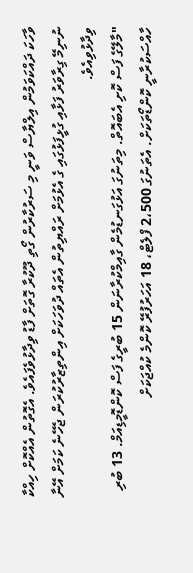ވާހަކަ ދައްކަވަމުން އިލްޔާސް ވަނީ މި ސަރުކާރުން ގޯތި ދޫކުރާ ގޮތަށް ފާޑު ވިދާޅުވެފައެވެ. އެގޮތުން އެއްކޮށް ހިއްކާ ނުނިމޭ ގިރާވަރު ފަޅާއި ގުޅީފަޅުގައި ގެ އެޅުމަށް ރައްޔިތުން އެތައް ދުވަހަކަށް އިންތިޒާރުކުރަން ޖެހޭނެ ކަމަށް އޭނާ ވިދާޅުވިއެވެ.
"މާލޭގެ ފަސް ކޮށި އެބައޮތް. މިތަނުގަ އަޅުގަނޑުމެން ގާއިމްކުރާނަން 15 ބުރީގެ ފަސް ކޮންޑޮމީޑިއަމް. 13 ބުރި ހާއްސަކުރާނީ ކޮންޑޯތަކަށް. އެތަނުގަ 2،500 ފްލެޓް، 18 އަހަރުފުރޭ ކޮންމެ ކުއްޖަކަށް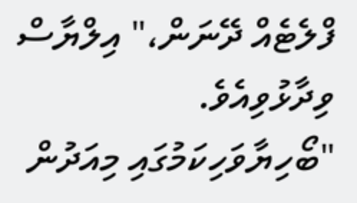ފްލެޓެއް ދޭނަން،" އިލްޔާސް ވިދާޅުވިއެވެ.
"ބޯހިޔާވަހިކަމުގައި މިއަދުން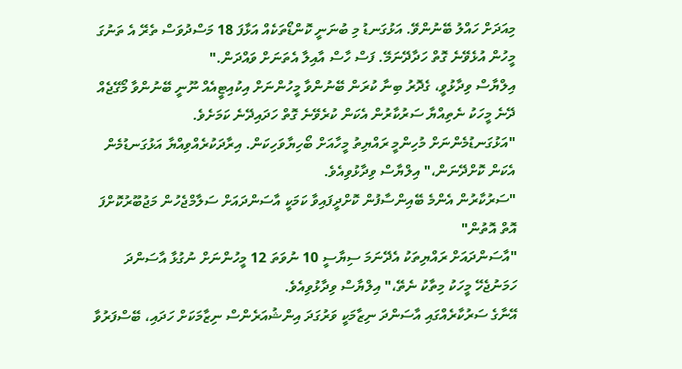މިއަދަށް ހައްލު ބޭނުންވޭ. އަޅުގަނޑު މި ބުނަނީ ކޮންޑޯތަކެއް އަޅާފަ 18 މަސްދުވަސް ތެރޭ އެ ތަނުގަ މީހުން އުޅެވޭނެ ގޮތް ހަދާދޭނަމޭ. ފަސް ހާސް އާއިލާ އެތަނަށް ވައްދަން."
އިލްޔާސް ވިދާޅުވީ، ގެދޮރު ބިނާ ކުރަން ބޭނުންވާ މީހުންނަށް އިކުއިޓީއެއް ނޫނީ ބޭނުންވާ މޯގޭޖެއް ދޭނެ މީހަކު ނެތިއްޔާ ސަރުކާރުން އެކަން ކުރެވޭނެ ގޮތް ހަދައިދޭނެ ކަމަށެވެ.
"އަޅުގަނޑުމެންނަށް މުހިންމީ ރައްޔިތު މީހާއަށް ބޯހިޔާވަހިކަން. އިރާދަކުރެއްވިއްޔާ އަޅުގަނޑުމެން އެކަން ކޮށްދޭނަން،" އިލްޔާސް ވިދާޅުވިއެވެ.
"ސަރުކާރުން އެންމެ ބޭއިންސާފުން ކޮށްދީފައިވާ ކަމަކީ އާސަންދައަށް ސަލާމްޖެހުން މަޖުބޫރުކޮށްފަ އޮތް އޮތުން"
"އާސަންދައަށް ރައްޔިތަކު އެދޭނަމަ ސިޔާސީ 10 ނުވަތަ 12 މީހުންނަށް ނުގުޅާ އާސަންދަ ހަމަނުޖެހޭ މީހަކު މިތާކު ނެތޭ،" އިލްޔާސް ވިދާޅުވިއެވެ.
އޭނާގެ ސަރުކާރެއްގައި އާސަންދަ ނިޒާމަކީ ވަރުގަދަ އިންޝުއަރެންސް ނިޒާމަކަށް ހަދައި، ބޭސްފަރުވާ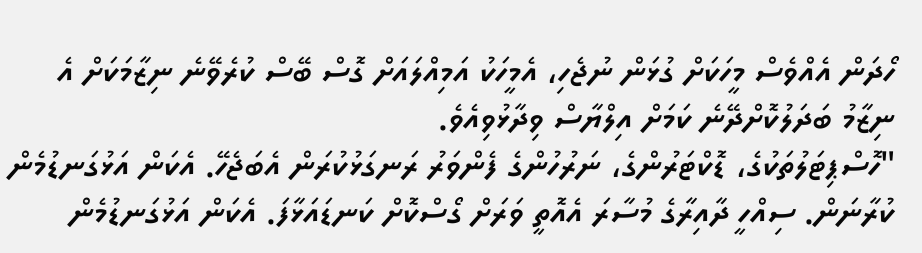ހޯދަން އެއްވެސް މީހަކަށް ގުޅަން ނުޖެހި، އެމީހަކު އަމިއްލައަށް ގޮސް ބޭސް ކުރެވޭނެ ނިޒާމަކަށް އެ ނިޒާމު ބަދަލުކޮށްދޭނެ ކަމަށް އިލްޔާސް ވިދާޅުވިއެވެ.
"ހޮސްޕިޓަލުތަކުގެ، ޑޮކްޓަރުންގެ، ނަރުހުންގެ ފެންވަރު ރަނގަޅުކުރަން އެބަޖެހޭ. އެކަން އަޅުގަނޑުމެން ކުރާނަން. ސިއްހީ ދާއިރާގެ މުސާރަ އެއޮތީ ވަރަށް ގޯސްކޮށް ކަނޑައަޅާފަ. އެކަން އަޅުގަނޑުމެން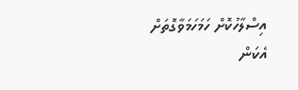އިސްލާހުކޮށް ހަމަހަމަވާގޮތަށް އެކަން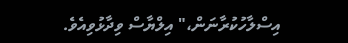އިސްލާހުކުރާނަން،" އިލްޔާސް ވިދާޅުވިއެވެ.